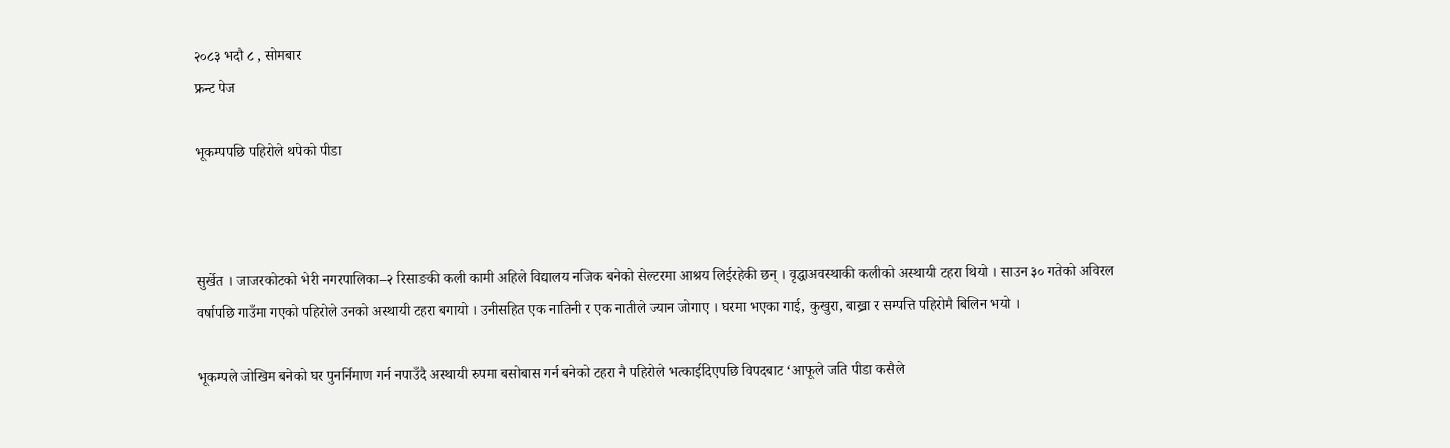२०८३ भदौ ८ , सोमबार
फ्रन्ट पेज

भूकम्पपछि पहिरोले थपेको पीडा



सुर्खेत । जाजरकोटको भेरी नगरपालिका–२ रिसाङकी कली कामी अहिले विद्यालय नजिक बनेको सेल्टरमा आश्रय लिईरहेकी छन् । वृद्धाअवस्थाकी कलीको अस्थायी टहरा थियो । साउन ३० गतेको अविरल वर्षापछि गाउँमा गएको पहिरोले उनको अस्थायी टहरा बगायो । उनीसहित एक नातिनी र एक नातीले ज्यान जोगाए । घरमा भएका गाई, कुखुरा, बाख्रा र सम्पत्ति पहिरोमै बिलिन भयो ।

भूकम्पले जोखिम बनेको घर पुनर्निमाण गर्न नपाउँदै अस्थायी रुपमा बसोबास गर्न बनेको टहरा नै पहिरोले भत्काईदिएपछि विपदबाट ‘आफूले जति पीडा कसैले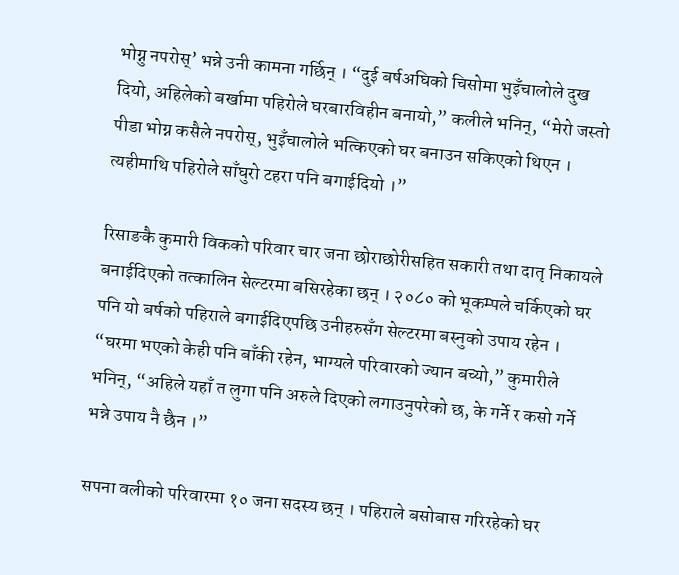भोग्नु नपरोस्’ भन्ने उनी कामना गर्छिन् । “दुई बर्षअघिको चिसोमा भुइँचालोले दुख दियो, अहिलेको बर्खामा पहिरोले घरबारविहीन बनायो,” कलीले भनिन्, “मेरो जस्तो पीडा भोग्न कसैले नपरोस्, भुइँचालोले भत्किएको घर बनाउन सकिएको थिएन । त्यहीमाथि पहिरोले साँघुरो टहरा पनि बगाईदियो ।”

रिसाङकै कुमारी विकको परिवार चार जना छोराछोरीसहित सकारी तथा दातृ निकायले बनाईदिएको तत्कालिन सेल्टरमा बसिरहेका छन् । २०८० को भूकम्पले चर्किएको घर पनि यो बर्षको पहिराले बगाईदिएपछि उनीहरुसँग सेल्टरमा बस्नुको उपाय रहेन । “घरमा भएको केही पनि बाँकी रहेन, भाग्यले परिवारको ज्यान बच्यो,” कुमारीले भनिन्, “अहिले यहाँ त लुगा पनि अरुले दिएको लगाउनुपरेको छ, के गर्ने र कसो गर्ने भन्ने उपाय नै छैन ।”

सपना वलीको परिवारमा १० जना सदस्य छन् । पहिराले बसोबास गरिरहेको घर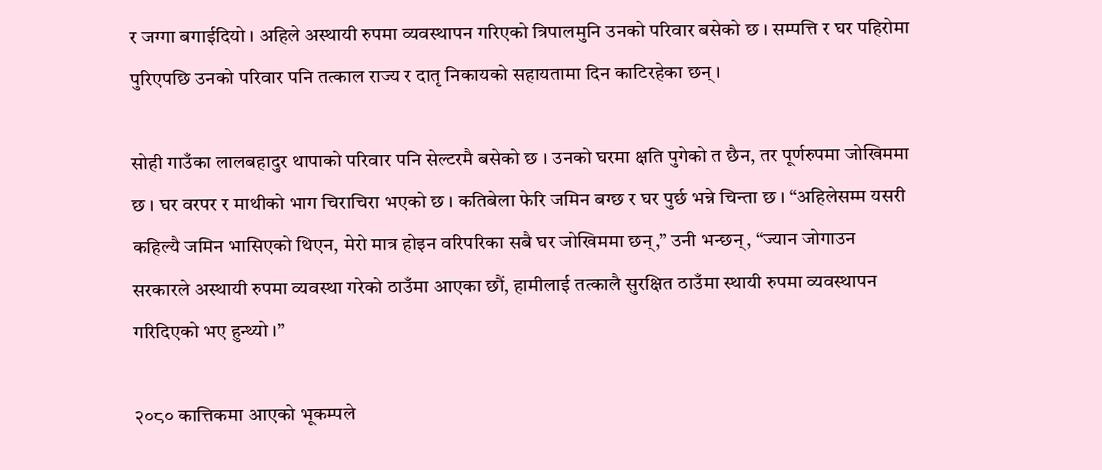र जग्गा बगाईदियो । अहिले अस्थायी रुपमा व्यवस्थापन गरिएको त्रिपालमुनि उनको परिवार बसेको छ । सम्पत्ति र घर पहिरोमा पुरिएपछि उनको परिवार पनि तत्काल राज्य र दातृ निकायको सहायतामा दिन काटिरहेका छन् ।

सोही गाउँका लालबहादुर थापाको परिवार पनि सेल्टरमै बसेको छ । उनको घरमा क्षति पुगेको त छैन, तर पूर्णरुपमा जोखिममा छ । घर वरपर र माथीको भाग चिराचिरा भएको छ । कतिबेला फेरि जमिन बग्छ र घर पुर्छ भन्ने चिन्ता छ । “अहिलेसम्म यसरी कहिल्यै जमिन भासिएको थिएन, मेरो मात्र होइन वरिपरिका सबै घर जोखिममा छन्,” उनी भन्छन्, “ज्यान जोगाउन सरकारले अस्थायी रुपमा व्यवस्था गरेको ठाउँमा आएका छौं, हामीलाई तत्कालै सुरक्षित ठाउँमा स्थायी रुपमा व्यवस्थापन गरिदिएको भए हुन्थ्यो ।”

२०८० कात्तिकमा आएको भूकम्पले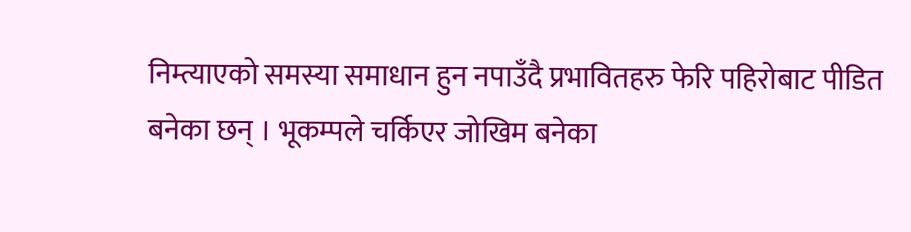निम्त्याएको समस्या समाधान हुन नपाउँदै प्रभावितहरु फेरि पहिरोबाट पीडित बनेका छन् । भूकम्पले चर्किएर जोखिम बनेका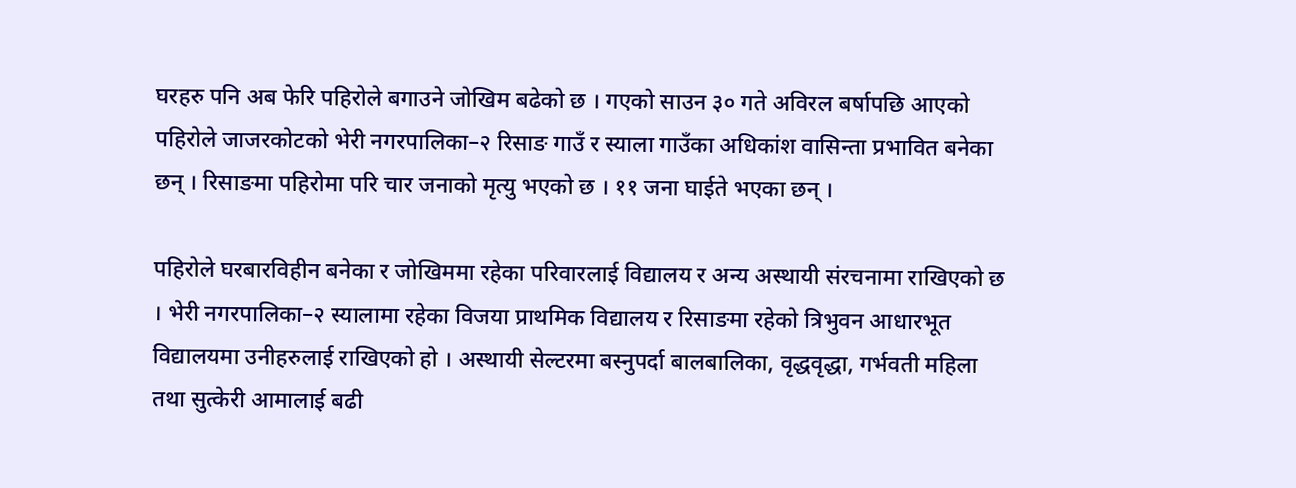घरहरु पनि अब फेरि पहिरोले बगाउने जोखिम बढेको छ । गएको साउन ३० गते अविरल बर्षापछि आएको पहिरोले जाजरकोटको भेरी नगरपालिका–२ रिसाङ गाउँ र स्याला गाउँका अधिकांश वासिन्ता प्रभावित बनेका छन् । रिसाङमा पहिरोमा परि चार जनाको मृत्यु भएको छ । ११ जना घाईते भएका छन् ।

पहिरोले घरबारविहीन बनेका र जोखिममा रहेका परिवारलाई विद्यालय र अन्य अस्थायी संरचनामा राखिएको छ । भेरी नगरपालिका–२ स्यालामा रहेका विजया प्राथमिक विद्यालय र रिसाङमा रहेको त्रिभुवन आधारभूत विद्यालयमा उनीहरुलाई राखिएको हो । अस्थायी सेल्टरमा बस्नुपर्दा बालबालिका, वृद्धवृद्धा, गर्भवती महिला तथा सुत्केरी आमालाई बढी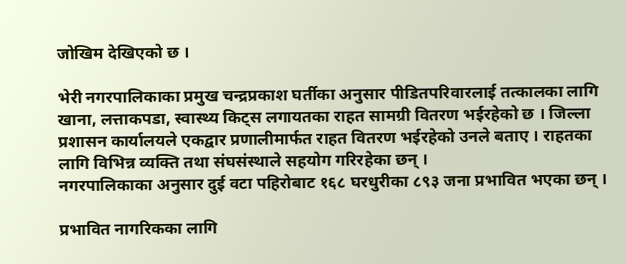जोखिम देखिएको छ ।

भेरी नगरपालिकाका प्रमुख चन्द्रप्रकाश घर्तीका अनुसार पीडितपरिवारलाई तत्कालका लागि खाना, लत्ताकपडा, स्वास्थ्य किट्स लगायतका राहत सामग्री वितरण भईरहेको छ । जिल्ला प्रशासन कार्यालयले एकद्वार प्रणालीमार्फत राहत वितरण भईरहेको उनले बताए । राहतका लागि विभिन्न व्यक्ति तथा संघसंस्थाले सहयोग गरिरहेका छन् ।
नगरपालिकाका अनुसार दुई वटा पहिरोबाट १६८ घरधुरीका ८९३ जना प्रभावित भएका छन् ।

प्रभावित नागरिकका लागि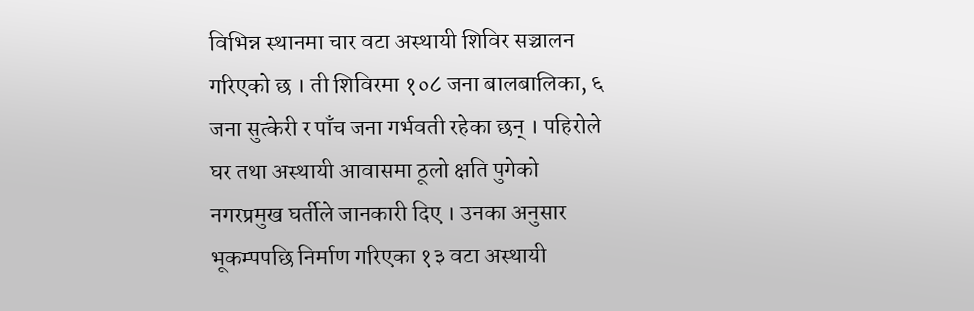विभिन्न स्थानमा चार वटा अस्थायी शिविर सञ्चालन गरिएको छ । ती शिविरमा १०८ जना बालबालिका, ६ जना सुत्केरी र पाँच जना गर्भवती रहेका छन् । पहिरोले घर तथा अस्थायी आवासमा ठूलो क्षति पुगेको नगरप्रमुख घर्तीले जानकारी दिए । उनका अनुसार भूकम्पपछि निर्माण गरिएका १३ वटा अस्थायी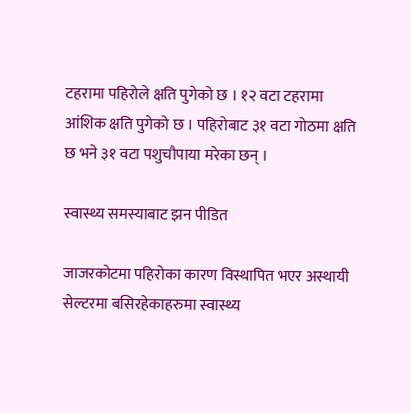टहरामा पहिरोले क्षति पुगेको छ । १२ वटा टहरामा आंशिक क्षति पुगेको छ । पहिरोबाट ३१ वटा गोठमा क्षति छ भने ३१ वटा पशुचौपाया मरेका छन् ।

स्वास्थ्य समस्याबाट झन पीडित

जाजरकोटमा पहिरोका कारण विस्थापित भएर अस्थायी सेल्टरमा बसिरहेकाहरुमा स्वास्थ्य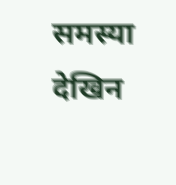समस्या देखिन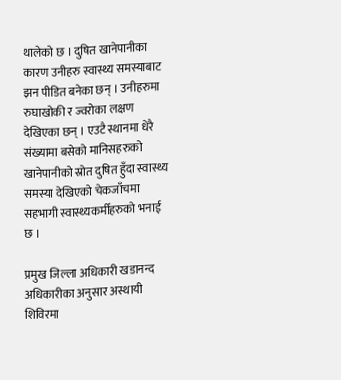थालेको छ । दुषित खानेपानीका कारण उनीहरु स्वास्थ्य समस्याबाट झन पीडित बनेका छन् । उनीहरुमा रुघाखोकी र ज्वरोका लक्षण देखिएका छन् । एउटै स्थानमा धेरै संख्यामा बसेको मानिसहरुको खानेपानीको स्रोत दुषित हुँदा स्वास्थ्य समस्या देखिएको चेकजाँचमा सहभागी स्वास्थ्यकर्मीहरुको भनाई छ ।

प्रमुख जिल्ला अधिकारी खडानन्द अधिकारीका अनुसार अस्थायी शिविरमा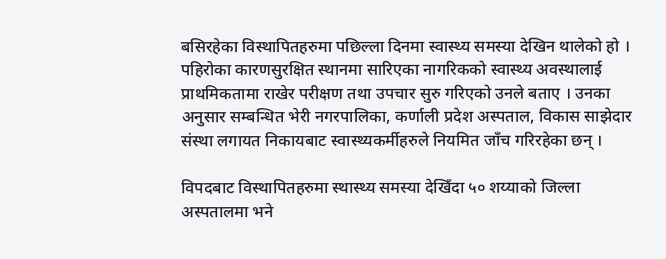बसिरहेका विस्थापितहरुमा पछिल्ला दिनमा स्वास्थ्य समस्या देखिन थालेको हो । पहिरोका कारणसुरक्षित स्थानमा सारिएका नागरिकको स्वास्थ्य अवस्थालाई प्राथमिकतामा राखेर परीक्षण तथा उपचार सुरु गरिएको उनले बताए । उनका अनुसार सम्बन्धित भेरी नगरपालिका, कर्णाली प्रदेश अस्पताल, विकास साझेदार संस्था लगायत निकायबाट स्वास्थ्यकर्मीहरुले नियमित जाँच गरिरहेका छन् ।

विपदबाट विस्थापितहरुमा स्थास्थ्य समस्या देखिँदा ५० शय्याको जिल्ला अस्पतालमा भने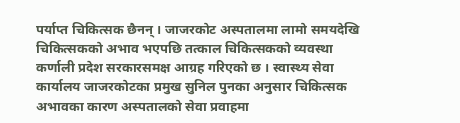पर्याप्त चिकित्सक छैनन् । जाजरकोट अस्पतालमा लामो समयदेखि चिकित्सकको अभाव भएपछि तत्काल चिकित्सकको व्यवस्था कर्णाली प्रदेश सरकारसमक्ष आग्रह गरिएको छ । स्वास्थ्य सेवा कार्यालय जाजरकोटका प्रमुख सुनिल पुनका अनुसार चिकित्सक अभावका कारण अस्पतालको सेवा प्रवाहमा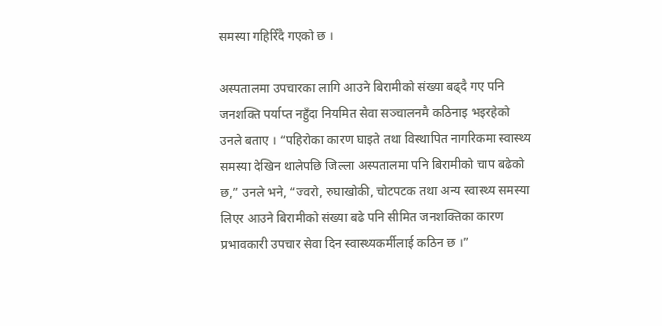समस्या गहिरिँदै गएको छ ।

अस्पतालमा उपचारका लागि आउने बिरामीको संख्या बढ्दै गए पनि जनशक्ति पर्याप्त नहुँदा नियमित सेवा सञ्चालनमै कठिनाइ भइरहेको उनले बताए । “पहिरोका कारण घाइते तथा विस्थापित नागरिकमा स्वास्थ्य समस्या देखिन थालेपछि जिल्ला अस्पतालमा पनि बिरामीको चाप बढेको छ,” उनले भने, “ज्वरो, रुघाखोकी, चोटपटक तथा अन्य स्वास्थ्य समस्या लिएर आउने बिरामीको संख्या बढे पनि सीमित जनशक्तिका कारण प्रभावकारी उपचार सेवा दिन स्वास्थ्यकर्मीलाई कठिन छ ।”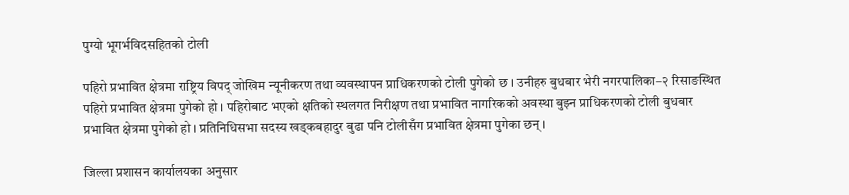पुग्यो भूगर्भविदसहितको टोली

पहिरो प्रभावित क्षेत्रमा राष्ट्रिय विपद् जोखिम न्यूनीकरण तथा व्यवस्थापन प्राधिकरणको टोली पुगेको छ । उनीहरु बुधबार भेरी नगरपालिका–२ रिसाङस्थित पहिरो प्रभावित क्षेत्रमा पुगेको हो । पहिरोबाट भएको क्षतिको स्थलगत निरीक्षण तथा प्रभावित नागरिकको अवस्था बुझ्न प्राधिकरणको टोली बुधबार प्रभावित क्षेत्रमा पुगेको हो । प्रतिनिधिसभा सदस्य खड्कबहादुर बुढा पनि टोलीसँग प्रभावित क्षेत्रमा पुगेका छन् ।

जिल्ला प्रशासन कार्यालयका अनुसार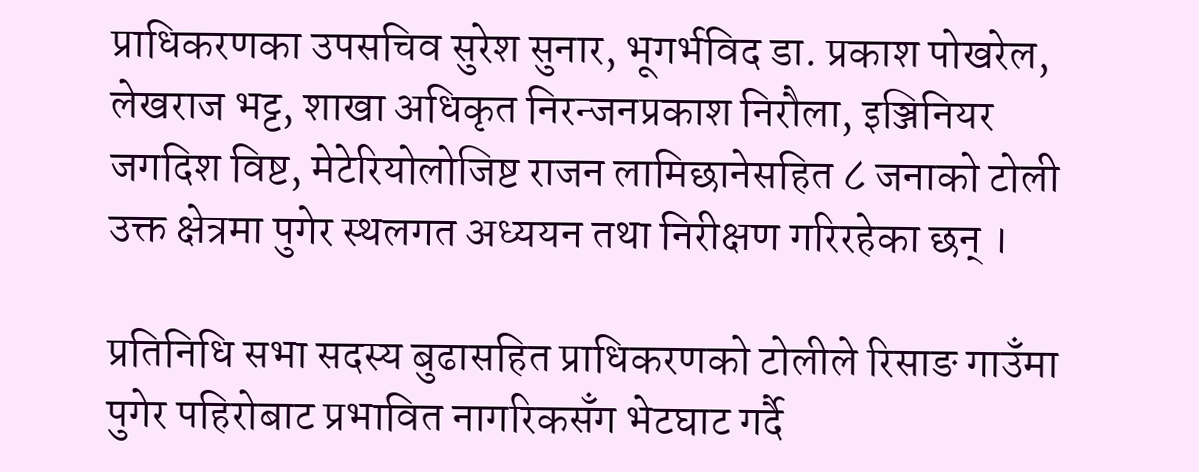प्राधिकरणका उपसचिव सुरेश सुनार, भूगर्भविद डा. प्रकाश पोखरेल, लेखराज भट्ट, शाखा अधिकृत निरन्जनप्रकाश निरौला, इञ्जिनियर जगदिश विष्ट, मेटेरियोलोजिष्ट राजन लामिछानेसहित ८ जनाको टोली उक्त क्षेत्रमा पुगेर स्थलगत अध्ययन तथा निरीक्षण गरिरहेका छन् ।

प्रतिनिधि सभा सदस्य बुढासहित प्राधिकरणको टोलीले रिसाङ गाउँमा पुगेर पहिरोबाट प्रभावित नागरिकसँग भेटघाट गर्दै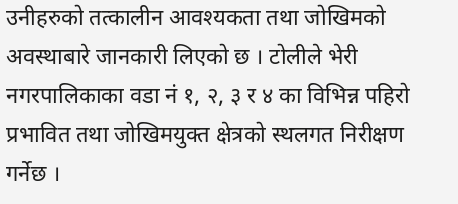उनीहरुको तत्कालीन आवश्यकता तथा जोखिमको अवस्थाबारे जानकारी लिएको छ । टोलीले भेरी नगरपालिकाका वडा नं १, २, ३ र ४ का विभिन्न पहिरो प्रभावित तथा जोखिमयुक्त क्षेत्रको स्थलगत निरीक्षण गर्नेछ ।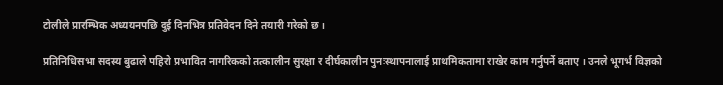टोलीले प्रारम्भिक अध्ययनपछि दुई दिनभित्र प्रतिवेदन दिने तयारी गरेको छ ।

प्रतिनिधिसभा सदस्य बुढाले पहिरो प्रभावित नागरिकको तत्कालीन सुरक्षा र दीर्घकालीन पुनःस्थापनालाई प्राथमिकतामा राखेर काम गर्नुपर्ने बताए । उनले भूगर्भ विज्ञको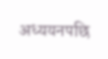अध्ययनपछि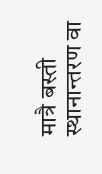मात्रै बस्ती स्थानान्तरण वा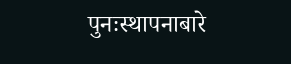पुनःस्थापनाबारे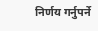निर्णय गर्नुपर्ने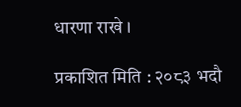धारणा राखे ।

प्रकाशित मिति : २०८३ भदौ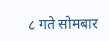८ गते सोमबार